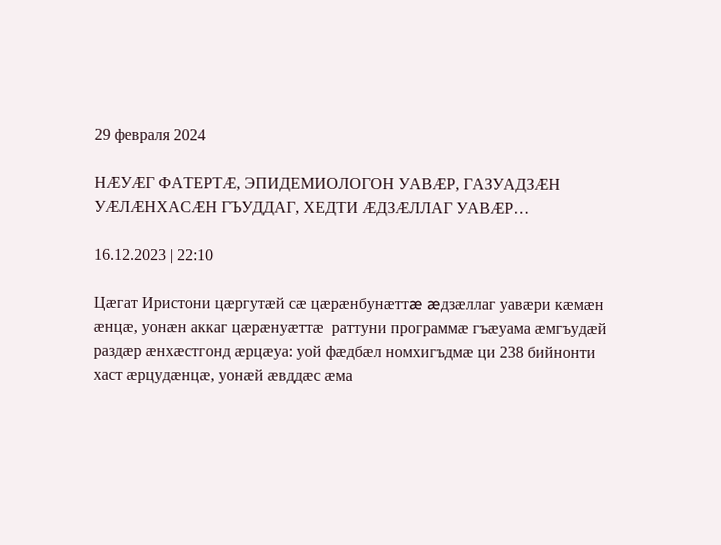29 февраля 2024

НÆУÆГ ФАТЕРТÆ, ЭПИДЕМИОЛОГОН УАВÆР, ГАЗУАДЗÆН УÆЛÆНХАСÆН ГЪУДДАГ, ХЕДТИ ÆДЗÆЛЛАГ УАВÆР…

16.12.2023 | 22:10

Цæгат Иристони цæргутæй сæ цæрæнбунæттæ æдзæллаг уавæри кæмæн æнцæ, уонæн аккаг цæрæнуæттæ  раттуни программæ гъæуама æмгъудæй раздæр æнхæстгонд æрцæуа: уой фæдбæл номхигъдмæ ци 238 бийнонти хаст æрцудæнцæ, уонæй æвддæс æма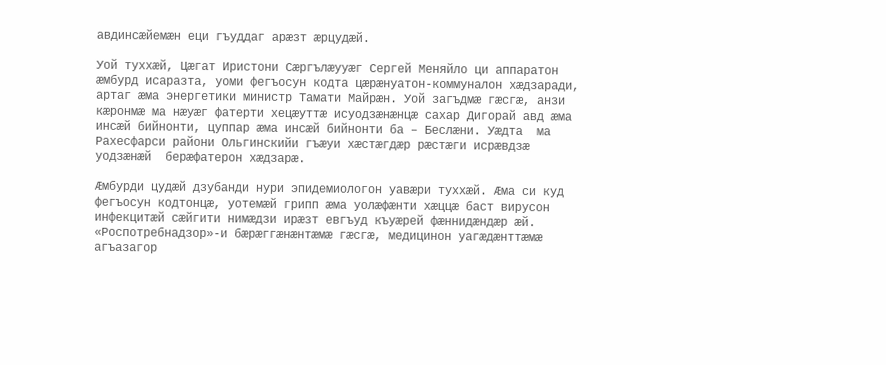авдинсæйемæн еци гъуддаг арæзт æрцудæй.

Уой туххæй, Цæгат Иристони Сæргълæууæг Сергей Меняйло ци аппаратон æмбурд исаразта, уоми фегъосун кодта цæрæнуатон-коммуналон хæдзаради, артаг æма энергетики министр Тамати Майрæн. Уой загъдмæ гæсгæ, анзи кæронмæ ма нæуæг фатерти хецæуттæ исуодзæнæнцæ сахар Дигорай авд æма инсæй бийнонти, цуппар æма инсæй бийнонти ба – Беслæни. Уæдта  ма Рахесфарси райони Ольгинскийи гъæуи хæстæгдæр рæстæги исрæвдзæ уодзæнæй  берæфатерон хæдзарæ.

Æмбурди цудæй дзубанди нури эпидемиологон уавæри туххæй. Æма си куд фегъосун кодтонцæ, уотемæй грипп æма уолæфæнти хæццæ баст вирусон инфекцитæй сæйгити нимæдзи ирæзт евгъуд къуæрей фæннидæндæр æй. «Роспотребнадзор»-и бæрæггæнæнтæмæ гæсгæ, медицинон уагæдæнттæмæ агъазагор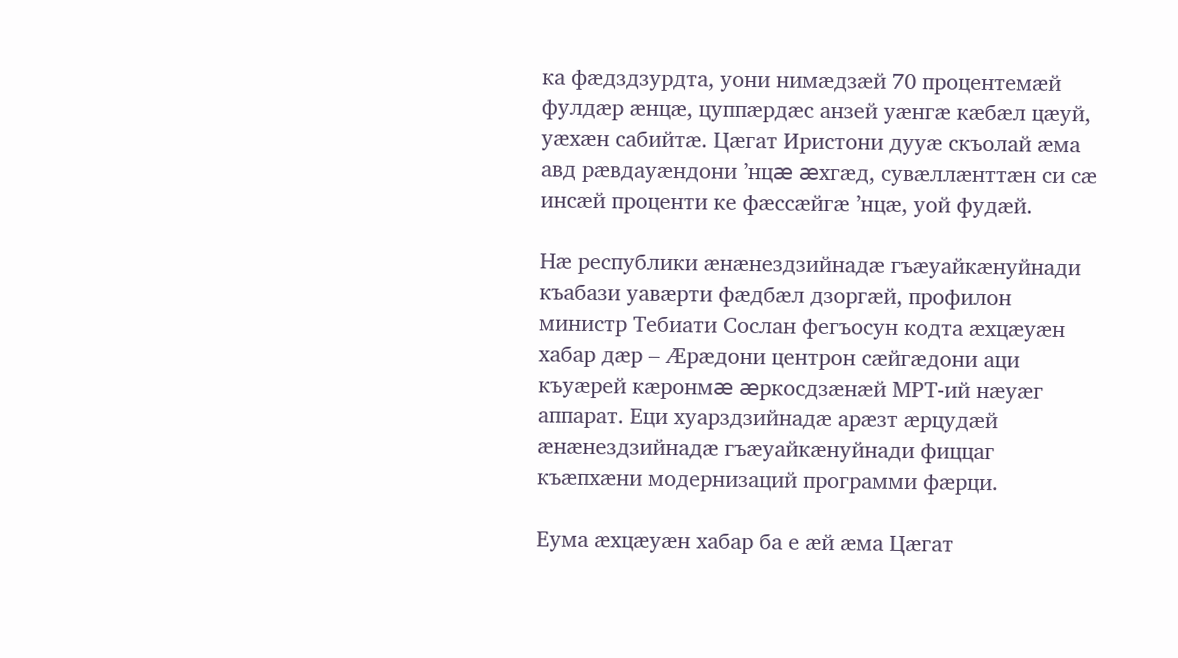ка фæдздзурдта, уони нимæдзæй 70 процентемæй фулдæр æнцæ, цуппæрдæс анзей уæнгæ кæбæл цæуй, уæхæн сабийтæ. Цæгат Иристони дууæ скъолай æма авд рæвдауæндони ’нцæ æхгæд, сувæллæнттæн си сæ инсæй проценти ке фæссæйгæ ’нцæ, уой фудæй.

Нæ республики æнæнездзийнадæ гъæуайкæнуйнади къабази уавæрти фæдбæл дзоргæй, профилон министр Тебиати Сослан фегъосун кодта æхцæуæн хабар дæр – Æрæдони центрон сæйгæдони аци къуæрей кæронмæ æркосдзæнæй МРТ-ий нæуæг аппарат. Еци хуарздзийнадæ арæзт æрцудæй æнæнездзийнадæ гъæуайкæнуйнади фиццаг къæпхæни модернизаций программи фæрци.

Еума æхцæуæн хабар ба е æй æма Цæгат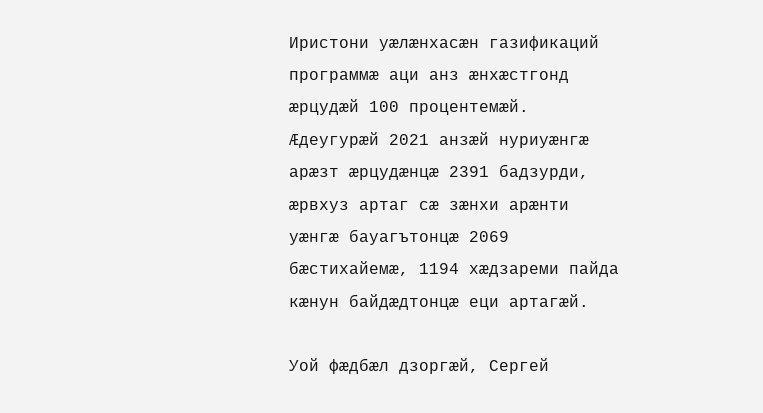Иристони уæлæнхасæн газификаций программæ аци анз æнхæстгонд æрцудæй 100 процентемæй. Æдеугурæй 2021 анзæй нуриуæнгæ арæзт æрцудæнцæ 2391 бадзурди, æрвхуз артаг сæ зæнхи арæнти уæнгæ бауагътонцæ 2069 бæстихайемæ, 1194 хæдзареми пайда кæнун байдæдтонцæ еци артагæй.

Уой фæдбæл дзоргæй, Сергей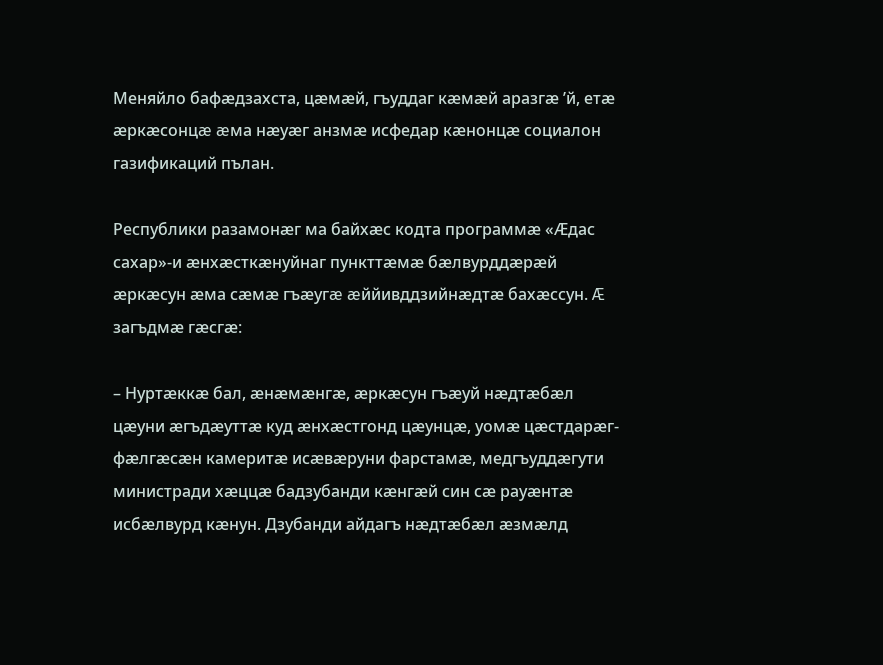Меняйло бафæдзахста, цæмæй, гъуддаг кæмæй аразгæ ’й, етæ  æркæсонцæ æма нæуæг анзмæ исфедар кæнонцæ социалон газификаций пълан.

Республики разамонæг ма байхæс кодта программæ «Æдас сахар»-и æнхæсткæнуйнаг пункттæмæ бæлвурддæрæй æркæсун æма сæмæ гъæугæ æййивддзийнæдтæ бахæссун. Æ загъдмæ гæсгæ:

– Нуртæккæ бал, æнæмæнгæ, æркæсун гъæуй нæдтæбæл цæуни æгъдæуттæ куд æнхæстгонд цæунцæ, уомæ цæстдарæг-фæлгæсæн камеритæ исæвæруни фарстамæ, медгъуддæгути министради хæццæ бадзубанди кæнгæй син сæ рауæнтæ исбæлвурд кæнун. Дзубанди айдагъ нæдтæбæл æзмæлд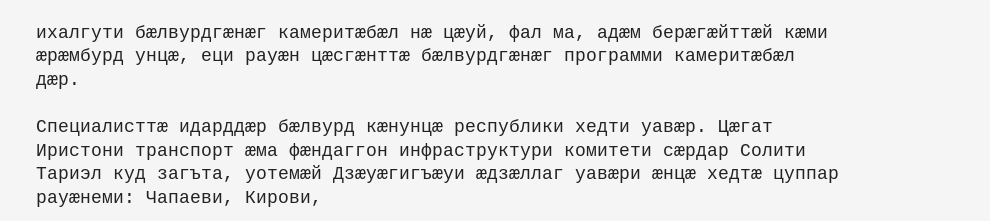ихалгути бæлвурдгæнæг камеритæбæл нæ цæуй, фал ма, адæм берæгæйттæй кæми æрæмбурд унцæ, еци рауæн цæсгæнттæ бæлвурдгæнæг программи камеритæбæл дæр.

Специалисттæ идарддæр бæлвурд кæнунцæ республики хедти уавæр. Цæгат Иристони транспорт æма фæндаггон инфраструктури комитети сæрдар Солити Тариэл куд загъта, уотемæй Дзæуæгигъæуи æдзæллаг уавæри æнцæ хедтæ цуппар рауæнеми: Чапаеви, Кирови,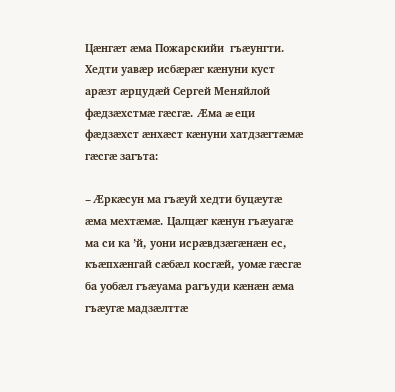Цæнгæт æма Пожарскийи  гъæунгти. Хедти уавæр исбæрæг кæнуни куст арæзт æрцудæй Сергей Меняйлой фæдзæхстмæ гæсгæ. Æма æ еци фæдзæхст æнхæст кæнуни хатдзæгтæмæ гæсгæ загъта:

– Æркæсун ма гъæуй хедти буцæутæ æма мехтæмæ. Цалцæг кæнун гъæуагæ ма си ка ’й, уони исрæвдзæгæнæн ес, къæпхæнгай сæбæл косгæй, уомæ гæсгæ ба уобæл гъæуама рагъуди кæнæн æма гъæугæ мадзæлттæ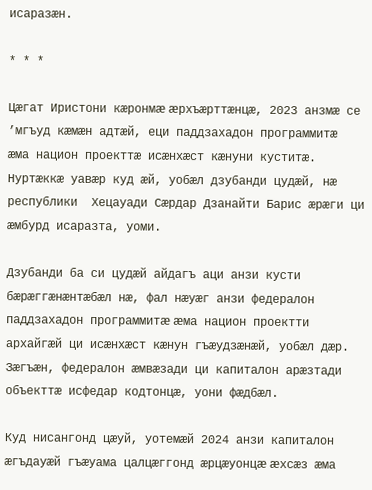исаразæн.

* * *

Цæгат Иристони кæронмæ æрхъæрттæнцæ, 2023 анзмæ се ’мгъуд кæмæн адтæй, еци паддзахадон программитæ æма национ проекттæ исæнхæст кæнуни куститæ. Нуртæккæ уавæр куд æй, уобæл дзубанди цудæй, нæ республики  Хецауади Сæрдар Дзанайти Барис æрæги ци æмбурд исаразта, уоми.

Дзубанди ба си цудæй айдагъ аци анзи кусти бæрæггæнæнтæбæл нæ, фал нæуæг анзи федералон паддзахадон программитæ æма национ проектти архайгæй ци исæнхæст кæнун гъæудзæнæй, уобæл дæр. Зæгъæн, федералон æмвæзади ци капиталон арæзтади объекттæ исфедар кодтонцæ, уони фæдбæл.

Куд нисангонд цæуй, уотемæй 2024 анзи капиталон æгъдауæй гъæуама цалцæггонд æрцæуонцæ æхсæз æма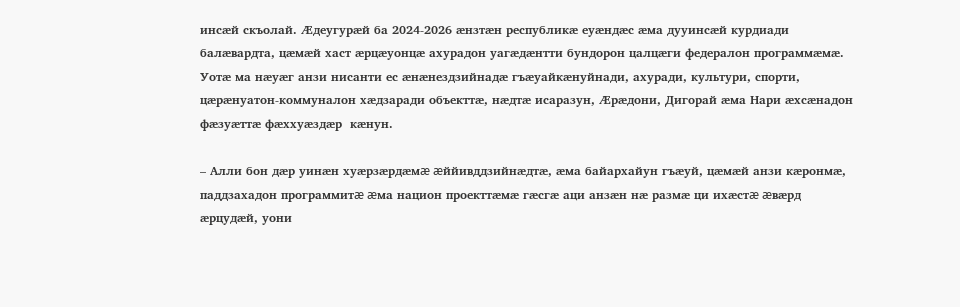инсæй скъолай. Æдеугурæй ба 2024-2026 æнзтæн республикæ еуæндæс æма дууинсæй курдиади балæвардта, цæмæй хаст æрцæуонцæ ахурадон уагæдæнтти бундорон цалцæги федералон программæмæ. Уотæ ма нæуæг анзи нисанти ес æнæнездзийнадæ гъæуайкæнуйнади, ахуради, культури, спорти, цæрæнуатон-коммуналон хæдзаради объекттæ, нæдтæ исаразун, Æрæдони, Дигорай æма Нари æхсæнадон фæзуæттæ фæххуæздæр  кæнун.

– Алли бон дæр уинæн хуæрзæрдæмæ æййивддзийнæдтæ, æма байархайун гъæуй, цæмæй анзи кæронмæ, паддзахадон программитæ æма национ проекттæмæ гæсгæ аци анзæн нæ размæ ци ихæстæ æвæрд æрцудæй, уони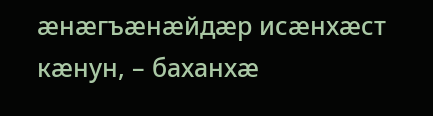æнæгъæнæйдæр исæнхæст кæнун, – баханхæ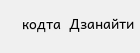кодта  Дзанайти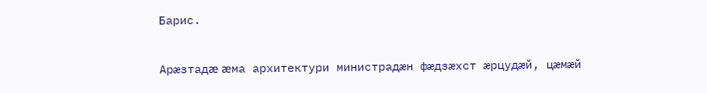Барис.

Арæзтадæ æма архитектури министрадæн фæдзæхст æрцудæй, цæмæй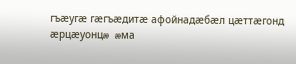гъæугæ гæгъæдитæ афойнадæбæл цæттæгонд æрцæуонцæ æма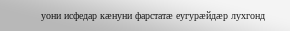уони исфедар кæнуни фарстатæ еугурæйдæр лухгонд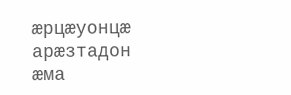æрцæуонцæ арæзтадон æма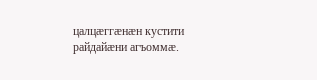цалцæггæнæн кустити райдайæни агъоммæ.